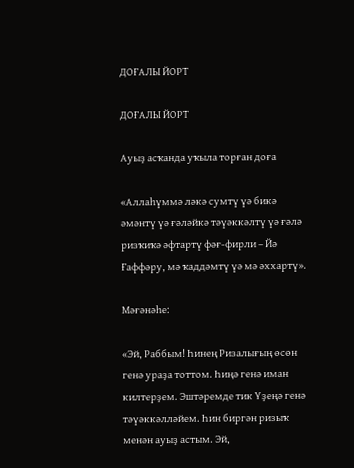ДОҒАЛЫ ЙОРТ

ДОҒАЛЫ ЙОРТ

Ауыҙ асҡанда уҡыла торған доға

«Аллаһүммә ләкә сумтү үә бикә әмәнтү үә ғәләйкә тәүәккәлтү үә ғәлә ризҡиҡә әфтартү фәғ-фирли – Йә Ғаффәру, мә ҡаддәмтү үә мә әххартү».

Мәғәнәһе:

«Эй, Раббым! Һинең Ризалығың өсөн генә ураҙа тоттом. Һиңә генә иман килтерҙем. Эштәремде тик Үҙеңә генә тәүәккәлләйем. Һин биргән ризыҡ менән ауыҙ астым. Эй,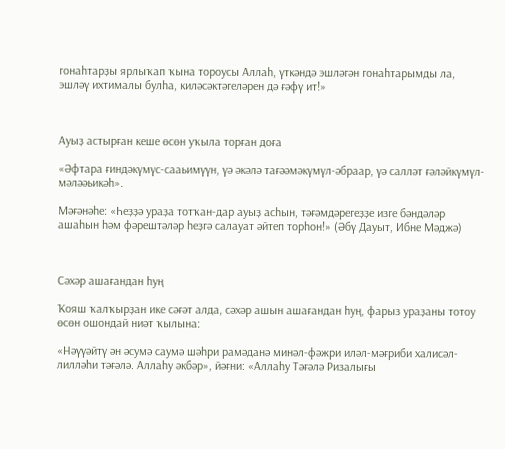гонаһтарҙы ярлыҡап ҡына тороусы Аллаһ, үткәндә эшләгән гонаһтарымды ла, эшләү ихтималы булһа, киләсәктәгеләрен дә ғәфү ит!»



Ауыҙ астырған кеше өсөн уҡыла торған доға

«Әфтара ғиндәкүмүс-сааьимүүн, үә әкәлә тағәәмәкүмүл-әбраар, үә салләт ғәләйкүмүл-мәләәьикәһ».

Мәғәнәһе: «Һеҙҙә ураҙа тотҡан-дар ауыҙ асһын, тәғәмдәрегеҙҙе изге бәндәләр ашаһын һәм фәрештәләр һеҙгә салауат әйтеп торһон!» (Әбү Дауыт, Ибне Мәджә)



Сәхәр ашағандан һуң

Ҡояш ҡалҡырҙан ике сәғәт алда, сәхәр ашын ашағандан һуң, фарыз ураҙаны тотоу өсөн ошондай ниәт ҡылына:

«Нәүүәйтү ән әсумә саумә шәһри рамәданә минәл-фәжри иләл-мәғриби халисәл-лилләһи тәғәлә. Аллаһу әкбәр», йәғни: «Аллаһу Тәғәлә Ризалығы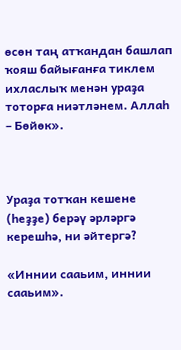өсөн таң атҡандан башлап ҡояш байығанға тиклем ихласлыҡ менән ураҙа тоторға ниәтләнем. Аллаһ – Бөйөк».



Ураҙа тотҡан кешене (һеҙҙе) берәү әрләргә керешһә, ни әйтергә?

«Иннии сааьим, иннии сааьим».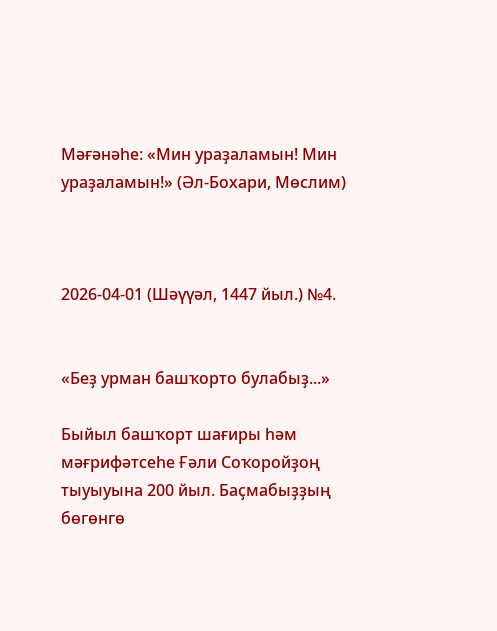Мәғәнәһе: «Мин ураҙаламын! Мин ураҙаламын!» (Әл-Бохари, Мөслим)



2026-04-01 (Шәүүәл, 1447 йыл.) №4.


«Беҙ урман башҡорто булабыҙ...»

Быйыл башҡорт шағиры һәм мәғрифәтсеһе Ғәли Соҡоройҙоң тыуыуына 200 йыл. Баҫмабыҙҙың бөгөнгө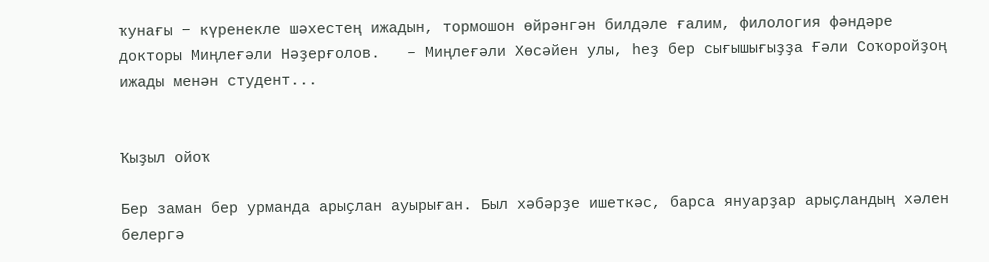ҡунағы − күренекле шәхестең ижадын, тормошон өйрәнгән билдәле ғалим, филология фәндәре докторы Миңлеғәли Нәҙерғолов.   – Миңлеғәли Хөсәйен улы, һеҙ бер сығышығыҙҙа Ғәли Соҡоройҙоң ижады менән студент...


Ҡыҙыл ойоҡ

Бер заман бер урманда арыҫлан ауырыған. Был хәбәрҙе ишеткәс, барса януарҙар арыҫландың хәлен белергә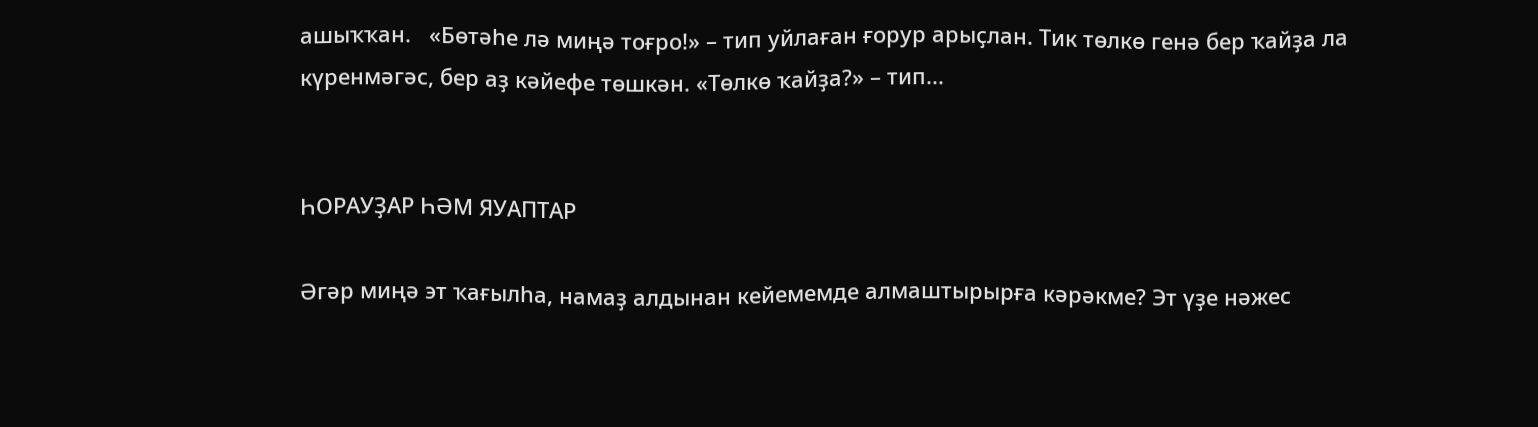ашыҡҡан.   «Бөтәһе лә миңә тоғро!» – тип уйлаған ғорур арыҫлан. Тик төлкө генә бер ҡайҙа ла күренмәгәс, бер аҙ кәйефе төшкән. «Төлкө ҡайҙа?» – тип...


ҺОРАУҘАР ҺӘМ ЯУАПТАР

Әгәр миңә эт ҡағылһа, намаҙ алдынан кейемемде алмаштырырға кәрәкме? Эт үҙе нәжес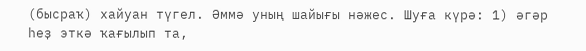(бысраҡ) хайуан түгел. Әммә уның шайығы нәжес. Шуға күрә: 1) әгәр һеҙ эткә ҡағылып та,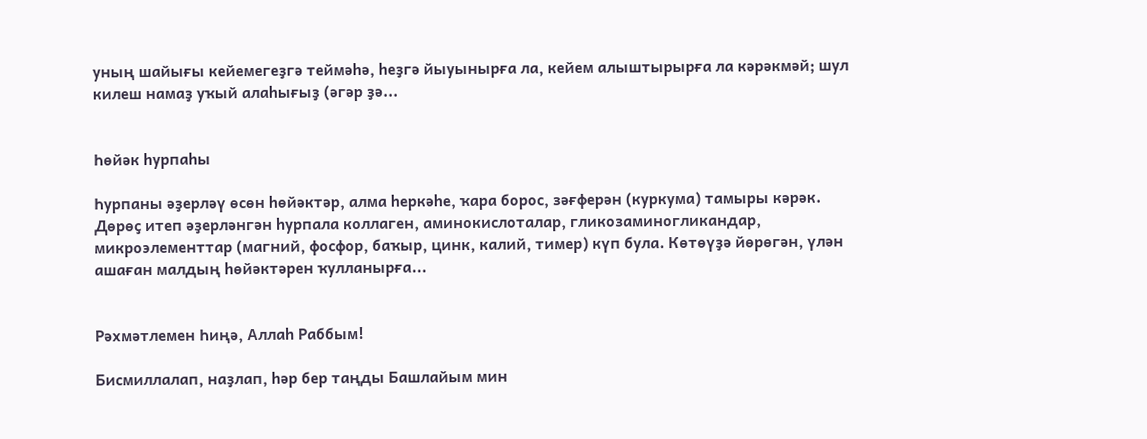уның шайығы кейемегеҙгә теймәһә, һеҙгә йыуынырға ла, кейем алыштырырға ла кәрәкмәй; шул килеш намаҙ уҡый алаһығыҙ (әгәр ҙә...


Һөйәк һурпаһы

Һурпаны әҙерләү өсөн һөйәктәр, алма һеркәһе, ҡара борос, зәғферән (куркума) тамыры кәрәк. Дөрөҫ итеп әҙерләнгән һурпала коллаген, аминокислоталар, гликозаминогликандар, микроэлементтар (магний, фосфор, баҡыр, цинк, калий, тимер) күп була. Көтөүҙә йөрөгән, үлән ашаған малдың һөйәктәрен ҡулланырға...


Рәхмәтлемен Һиңә, Аллаһ Раббым!

Бисмиллалап, наҙлап, һәр бер таңды Башлайым мин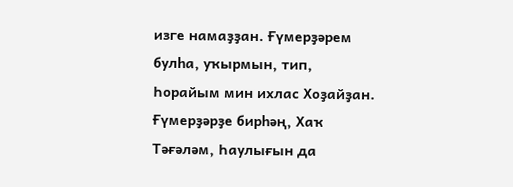изге намаҙҙан. Ғүмерҙәрем булһа, уҡырмын, тип, Һорайым мин ихлас Хоҙайҙан. Ғүмерҙәрҙе бирһәң, Хаҡ Тәғәләм, Һаулығын да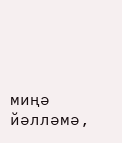миңә йәлләмә,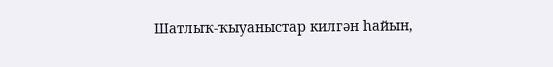Шатлыҡ-ҡыуаныстар килгән һайын,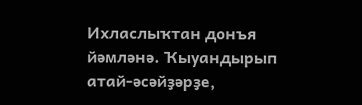Ихласлыҡтан донъя йәмләнә. Ҡыуандырып атай-әсәйҙәрҙе,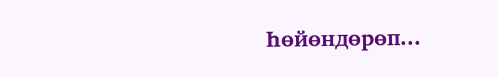Һөйөндөрөп...